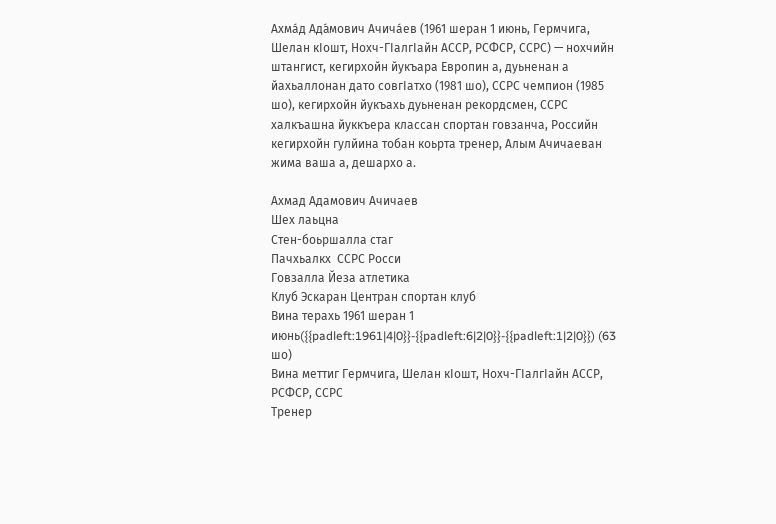Ахма́д Ада́мович Ачича́ев (1961 шеран 1 июнь, Гермчига, Шелан кӀошт, Нохч-ГӀалгӀайн АССР, РСФСР, ССРС) — нохчийн штангист, кегирхойн йукъара Европин а, дуьненан а йахьаллонан дато совгӀатхо (1981 шо), ССРС чемпион (1985 шо), кегирхойн йукъахь дуьненан рекордсмен, ССРС халкъашна йуккъера классан спортан говзанча, Российн кегирхойн гулйина тобан коьрта тренер, Алым Ачичаеван жима ваша а, дешархо а.

Ахмад Адамович Ачичаев
Шех лаьцна
Стен-боьршалла стаг
Пачхьалкх  ССРС Росси
Говзалла Йеза атлетика
Клуб Эскаран Центран спортан клуб
Вина терахь 1961 шеран 1 июнь({{padleft:1961|4|0}}-{{padleft:6|2|0}}-{{padleft:1|2|0}}) (63 шо)
Вина меттиг Гермчига, Шелан кӀошт, Нохч-ГӀалгӀайн АССР, РСФСР, ССРС
Тренер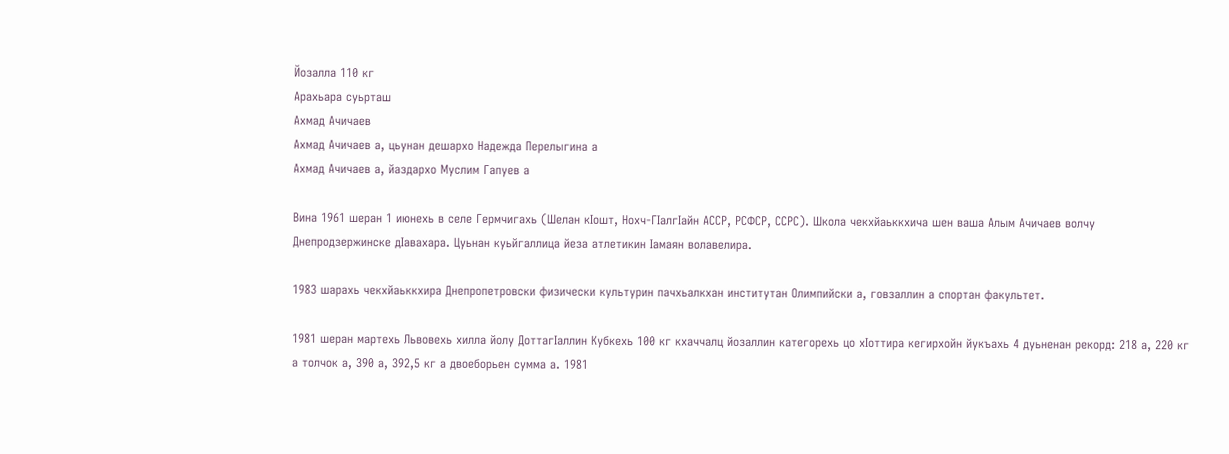Йозалла 110 кг
Арахьара суьрташ
Ахмад Ачичаев
Ахмад Ачичаев а, цьунан дешархо Надежда Перелыгина а
Ахмад Ачичаев а, йаздархо Муслим Гапуев а

Вина 1961 шеран 1 июнехь в селе Гермчигахь (Шелан кӀошт, Нохч-ГӀалгӀайн АССР, РСФСР, ССРС). Школа чекхйаьккхича шен ваша Алым Ачичаев волчу Днепродзержинске дӀавахара. Цуьнан куьйгаллица йеза атлетикин Ӏамаян волавелира.

1983 шарахь чекхйаьккхира Днепропетровски физически культурин пачхьалкхан институтан Олимпийски а, говзаллин а спортан факультет.

1981 шеран мартехь Львовехь хилла йолу ДоттагӀаллин Кубкехь 100 кг кхаччалц йозаллин категорехь цо хӀоттира кегирхойн йукъахь 4 дуьненан рекорд: 218 а, 220 кг а толчок а, 390 а, 392,5 кг а двоеборьен сумма а. 1981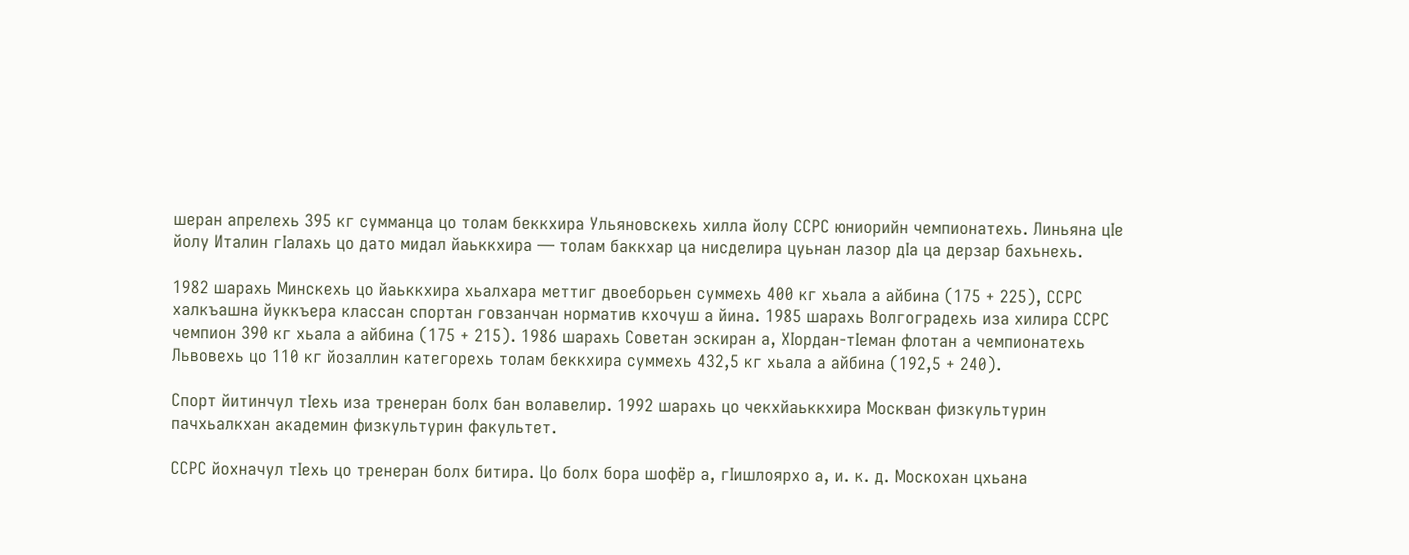шеран апрелехь 395 кг сумманца цо толам беккхира Ульяновскехь хилла йолу ССРС юниорийн чемпионатехь. Линьяна цӀе йолу Италин гӀалахь цо дато мидал йаьккхира — толам баккхар ца нисделира цуьнан лазор дӀа ца дерзар бахьнехь.

1982 шарахь Минскехь цо йаьккхира хьалхара меттиг двоеборьен суммехь 400 кг хьала а айбина (175 + 225), ССРС халкъашна йуккъера классан спортан говзанчан норматив кхочуш а йина. 1985 шарахь Волгоградехь иза хилира ССРС чемпион 390 кг хьала а айбина (175 + 215). 1986 шарахь Советан эскиран а, ХӀордан-тӀеман флотан а чемпионатехь Львовехь цо 110 кг йозаллин категорехь толам беккхира суммехь 432,5 кг хьала а айбина (192,5 + 240).

Спорт йитинчул тӀехь иза тренеран болх бан волавелир. 1992 шарахь цо чекхйаьккхира Москван физкультурин пачхьалкхан академин физкультурин факультет.

ССРС йохначул тӀехь цо тренеран болх битира. Цо болх бора шофёр а, гӀишлоярхо а, и. к. д. Москохан цхьана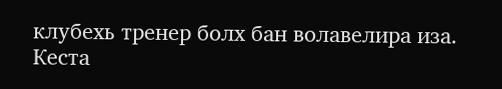клубехь тренер болх бан волавелира иза. Кеста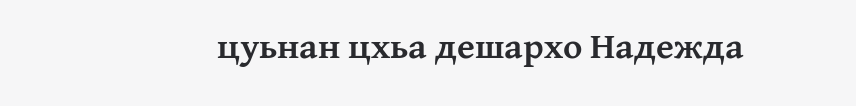цуьнан цхьа дешархо Надежда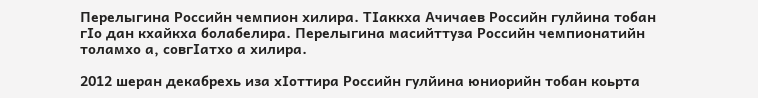Перелыгина Российн чемпион хилира. ТӀаккха Ачичаев Российн гулйина тобан гӀо дан кхайкха болабелира. Перелыгина масийттуза Российн чемпионатийн толамхо а, совгӀатхо а хилира.

2012 шеран декабрехь иза хӀоттира Российн гулйина юниорийн тобан коьрта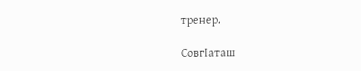тренер.

СовгӀаташ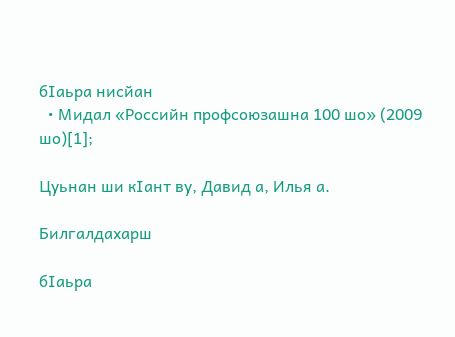бӀаьра нисйан
  • Мидал «Российн профсоюзашна 100 шо» (2009 шо)[1];

Цуьнан ши кӀант ву, Давид а, Илья а.

Билгалдахарш

бӀаьра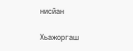нисйан

Хьажоргаш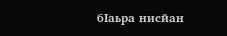бӀаьра нисйан